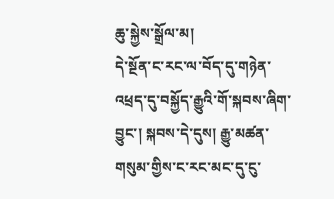ཆུ་སྐྱེས་སྒྲོལ་མ།
དེ་སྔོན་ང་རང་ལ་བོད་དུ་གཉེན་འཕྲད་དུ་བསྐྱོད་རྒྱུའི་གོ་སྐབས་ཞིག་བྱུང་། སྐབས་དེ་དུས། རྒྱུ་མཚན་གསུམ་གྱིས་ང་རང་མང་དུ་ངུ་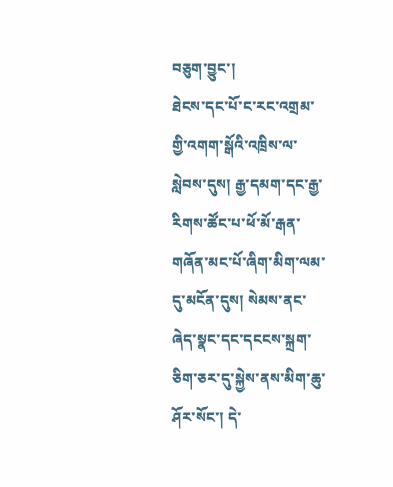བཅུག་བྱུང་།
ཐེངས་དང་པོ་ང་རང་འགྲམ་གྱི་འགག་སྒོའི་འཁྲིས་ལ་སླེབས་དུས། རྒྱ་དམག་དང་རྒྱ་རིགས་ཚོང་པ་ཕོ་མོ་རྒན་གཞོན་མང་པོ་ཞིག་མིག་ལམ་དུ་མངོན་དུས། སེམས་ནང་ཞེད་སྣང་དང་དངངས་སྐྲག་ཅིག་ཅར་དུ་སྐྱེས་ནས་མིག་ཆུ་ཤོར་སོང་། དེ་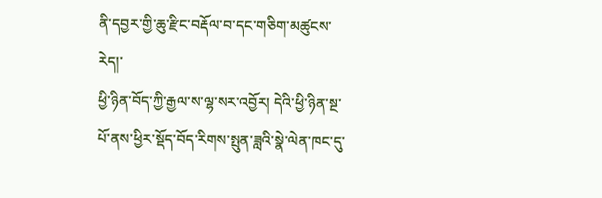ནི་དབྱར་གྱི་ཆུ་རྫིང་བརྡོལ་བ་དང་གཅིག་མཚུངས་རེད།་
ཕྱི་ཉིན་བོད་ཀྱི་རྒྱལ་ས་ལྷ་སར་འབྱོར། དེའི་ཕྱི་ཉིན་སྔ་པོ་ནས་ཕྱིར་སྡོད་བོད་རིགས་སྤུན་ཟླའི་སྣེ་ལེན་ཁང་དུ་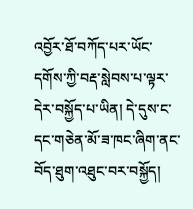འབྱོར་ཐོ་བཀོད་པར་ཡོང་དགོས་ཀྱི་བརྡ་སླེབས་པ་ལྟར་དེར་བསྐྱོད་པ་ཡིན། དེ་དུས་ང་དང་གཅེན་མོ་ཟ་ཁང་ཞིག་ནང་བོད་ཐུག་འཐུང་བར་བསྐྱོད།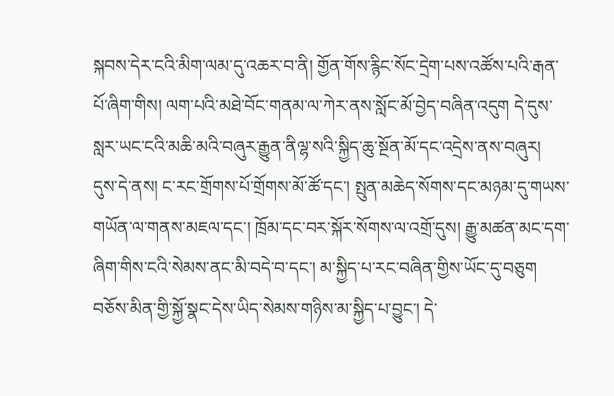སྐབས་དེར་ངའི་མིག་ལམ་དུ་འཆར་བ་ནི། གྱོན་གོས་རྙིང་སོང་དྲེག་པས་འཚོས་པའི་རྒན་པོ་ཞིག་གིས། ལག་པའི་མཐེ་བོང་གནམ་ལ་ཀེར་ནས་སློང་མོ་བྱེད་བཞིན་འདུག དེ་དུས་སླར་ཡང་ངའི་མཆི་མའི་བཞུར་རྒྱུན་ནིལྷ་སའི་སྐྱིད་ཆུ་སྔོན་མོ་དང་འདྲེས་ནས་བཞུར།
དུས་དེ་ནས། ང་རང་གྲོགས་པོ་གྲོགས་མོ་ཚོ་དང་། སྤུན་མཆེད་སོགས་དང་མཉམ་དུ་གཡས་གཡོན་ལ་གནས་མཇལ་དང་། ཁྲོམ་དང་བར་སྐོར་སོགས་ལ་འགྲོ་དུས། རྒྱུ་མཚན་མང་དག་ཞིག་གིས་ངའི་སེམས་ནང་མི་བདེ་བ་དང་། མ་སྐྱིད་པ་རང་བཞིན་གྱིས་ཡོང་དུ་བཅུག བཅོས་མིན་གྱི་སྐྱོ་སྣང་དེས་ཡིད་སེམས་གཉིས་མ་སྐྱིད་པ་བྱུང་། དེ་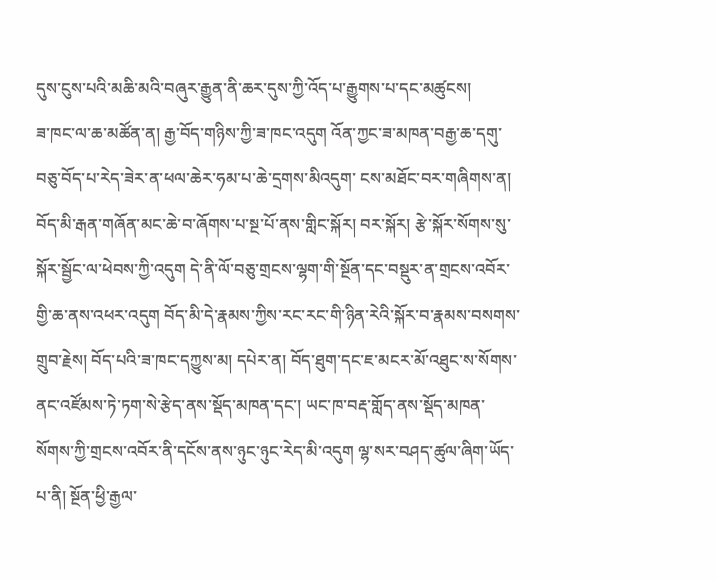དུས་ངུས་པའི་མཆི་མའི་བཞུར་རྒྱུན་ནི་ཆར་དུས་ཀྱི་འོད་པ་རྒྱུགས་པ་དང་མཚུངས།
ཟ་ཁང་ལ་ཆ་མཚོན་ན། རྒྱ་བོད་གཉིས་ཀྱི་ཟ་ཁང་འདུག འོན་ཀྱང་ཟ་མཁན་བརྒྱ་ཆ་དགུ་བཅུ་བོད་པ་རེད་ཟེར་ན་ཕལ་ཆེར་ཧམ་པ་ཆེ་དྲགས་མིའདུག་ ངས་མཐོང་བར་གཞིགས་ན། བོད་མི་རྒན་གཞོན་མང་ཆེ་བ་ཞོགས་པ་སྔ་པོ་ནས་གླིང་སྐོར། བར་སྐོར། རྩེ་སྐོར་སོགས་སུ་སྐོར་སྦྱོང་ལ་ཕེབས་ཀྱི་འདུག དེ་ནི་ལོ་བཅུ་གྲངས་ལྷག་གི་སྔོན་དང་བསྡུར་ན་གྲངས་འབོར་གྱི་ཆ་ནས་འཕར་འདུག བོད་མི་དེ་རྣམས་ཀྱིས་རང་རང་གི་ཉིན་རེའི་སྐོར་བ་རྣམས་བསགས་གྲུབ་རྗེས། བོད་པའི་ཟ་ཁང་དཀྱུས་མ། དཔེར་ན། བོད་ཐུག་དང་ཇ་མངར་མོ་འཐུང་ས་སོགས་ནང་འཛོམས་ཏེ་ཏག་སེ་རྩེད་ནས་སྡོད་མཁན་དང་། ཡང་ཁ་བརྡ་གློད་ནས་སྡོད་མཁན་སོགས་ཀྱི་གྲངས་འབོར་ནི་དངོས་ནས་ཉུང་ཉུང་རེད་མི་འདུག ལྷ་སར་བཤད་ཚུལ་ཞིག་ཡོད་པ་ནི། སྔོན་ཕྱི་རྒྱལ་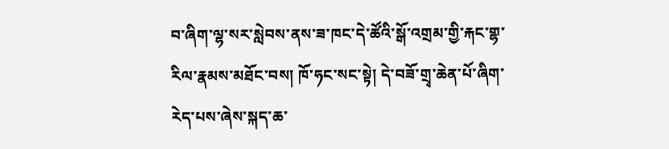བ་ཞིག་ལྷ་སར་སླེབས་ནས་ཟ་ཁང་དེ་ཚོའི་སྒོ་འགྲམ་གྱི་རྐང་གྷ་རིལ་རྣམས་མཐོང་བས། ཁོ་ཧང་སང་སྟེ། དེ་བཟོ་གྲྭ་ཆེན་པོ་ཞིག་རེད་པས་ཞེས་སྐད་ཆ་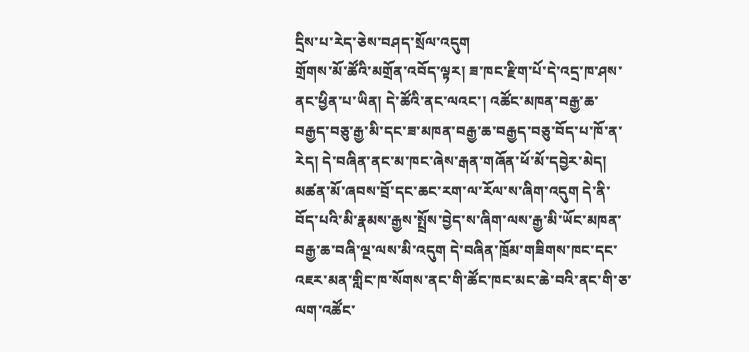དྲིས་པ་རེད་ཅེས་བཤད་སྲོལ་འདུག
གྲོགས་མོ་ཚོའི་མགྲོན་འབོད་ལྟར། ཟ་ཁང་རྫིག་པོ་དེ་འདྲ་ཁ་ཤས་ནང་ཕྱིན་པ་ཡིན། དེ་ཚོའི་ནང་ལའང་། འཚོང་མཁན་བརྒྱ་ཆ་བརྒྱད་བཅུ་རྒྱ་མི་དང་ཟ་མཁན་བརྒྱ་ཆ་བརྒྱད་བཅུ་བོད་པ་ཁོ་ན་རེད། དེ་བཞིན་ནང་མ་ཁང་ཞེས་རྒན་གཞོན་ཕོ་མོ་དབྱེར་མེད། མཚན་མོ་ཞབས་བྲོ་དང་ཆང་རག་ལ་རོལ་ས་ཞིག་འདུག དེ་ནི་བོད་པའི་མི་རྣམས་རྒྱས་སྤྲོས་བྱེད་ས་ཞིག་ལས་རྒྱ་མི་ཡོང་མཁན་བརྒྱ་ཆ་བཞི་ལྔ་ལས་མི་འདུག དེ་བཞིན་ཁྲོམ་གཟིགས་ཁང་དང་འཇར་མན་གླིང་ཁ་སོགས་ནང་གི་ཚོང་ཁང་མང་ཆེ་བའི་ནང་གི་ཅ་ལག་འཚོང་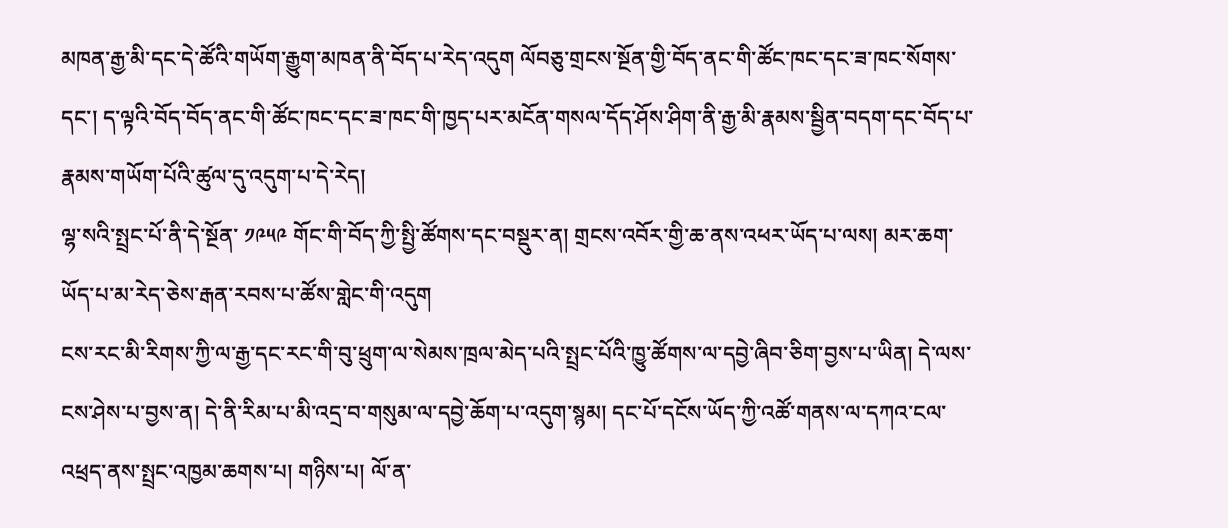མཁན་རྒྱ་མི་དང་དེ་ཚོའི་གཡོག་རྒྱུག་མཁན་ནི་བོད་པ་རེད་འདུག ལོབཅུ་གྲངས་སྔོན་གྱི་བོད་ནང་གི་ཚོང་ཁང་དང་ཟ་ཁང་སོགས་དང་། ད་ལྟའི་བོད་བོད་ནང་གི་ཚོང་ཁང་དང་ཟ་ཁང་གི་ཁྱད་པར་མངོན་གསལ་དོད་ཤོས་ཤིག་ནི་རྒྱ་མི་རྣམས་སྦྱིན་བདག་དང་བོད་པ་རྣམས་གཡོག་པོའི་ཚུལ་དུ་འདུག་པ་དེ་རེད།
ལྷ་སའི་སྤྲང་པོ་ནི་དེ་སྔོན་ ༡༩༥༩ གོང་གི་བོད་ཀྱི་སྤྱི་ཚོགས་དང་བསྡུར་ན། གྲངས་འབོར་གྱི་ཆ་ནས་འཕར་ཡོད་པ་ལས། མར་ཆག་ཡོད་པ་མ་རེད་ཅེས་རྒན་རབས་པ་ཚོས་གླེང་གི་འདུག
ངས་རང་མི་རིགས་ཀྱི་ལ་རྒྱ་དང་རང་གི་བུ་ཕྲུག་ལ་སེམས་ཁྲལ་མེད་པའི་སྤྲང་པོའི་ཁྱུ་ཚོགས་ལ་དབྱེ་ཞིབ་ཅིག་བྱས་པ་ཡིན། དེ་ལས་ངས་ཤེས་པ་བྱས་ན། དེ་ནི་རིམ་པ་མི་འདྲ་བ་གསུམ་ལ་དབྱེ་ཆོག་པ་འདུག་སྙམ། དང་པོ་དངོས་ཡོད་ཀྱི་འཚོ་གནས་ལ་དཀའ་ངལ་འཕྲད་ནས་སྤྲང་འཁྱམ་ཆགས་པ། གཉིས་པ། ལོ་ན་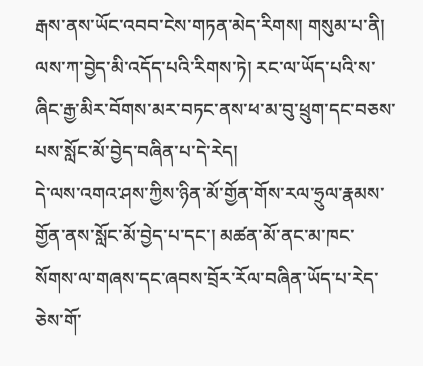རྒས་ནས་ཡོང་འབབ་ངེས་གཏན་མེད་རིགས། གསུམ་པ་ནི། ལས་ཀ་བྱེད་མི་འདོད་པའི་རིགས་ཏེ། རང་ལ་ཡོད་པའི་ས་ཞིང་རྒྱ་མིར་བོགས་མར་བཏང་ནས་ཕ་མ་བུ་ཕྲུག་དང་བཅས་པས་སློང་མོ་བྱེད་བཞིན་པ་དེ་རེད།
དེ་ལས་འགའ་ཤས་ཀྱིས་ཉིན་མོ་གྱོན་གོས་རལ་ཧྲུལ་རྣམས་གྱོན་ནས་སློང་མོ་བྱེད་པ་དང་། མཚན་མོ་ནང་མ་ཁང་སོགས་ལ་གཞས་དང་ཞབས་བྲོར་རོལ་བཞིན་ཡོད་པ་རེད་ཅེས་གོ་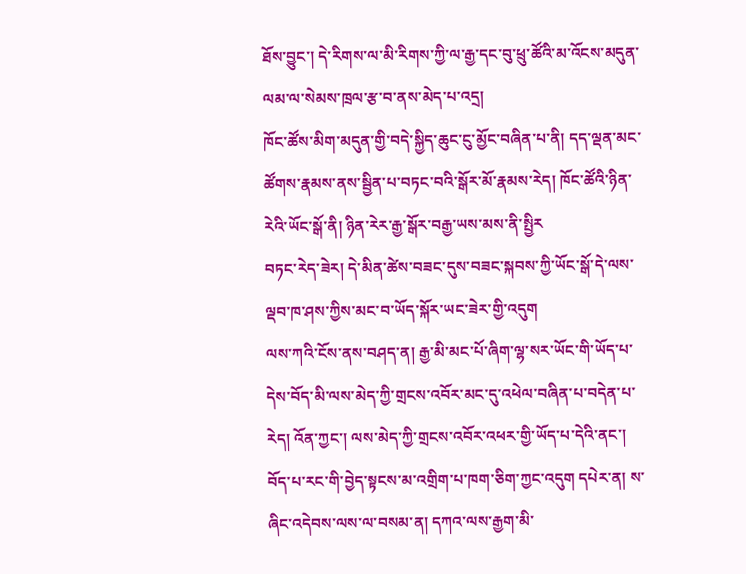ཐོས་བྱུང་། དེ་རིགས་ལ་མི་རིགས་ཀྱི་ལ་རྒྱ་དང་བུ་ཕྲུ་ཚོའི་མ་འོངས་མདུན་ལམ་ལ་སེམས་ཁྲལ་རྩ་བ་ནས་མེད་པ་འདྲ།
ཁོང་ཚོས་མིག་མདུན་གྱི་བདེ་སྐྱིད་ཆུང་ངུ་མྱོང་བཞིན་པ་ནི། དད་ལྡན་མང་ཚོགས་རྣམས་ནས་སྦྱིན་པ་བཏང་བའི་སྒོར་མོ་རྣམས་རེད། ཁོང་ཚོའི་ཉིན་རེའི་ཡོང་སྒོ་ནི། ཉིན་རེར་རྒྱ་སྒོར་བརྒྱ་ཡས་མས་ནི་སྤྱིར
བཏང་རེད་ཟེར། དེ་མིན་ཚེས་བཟང་དུས་བཟང་སྐབས་ཀྱི་ཡོང་སྒོ་དེ་ལས་ལྡབ་ཁ་ཤས་ཀྱིས་མང་བ་ཡོད་སྐོར་ཡང་ཟེར་གྱི་འདུག
ལས་ཀའི་ངོས་ནས་བཤད་ན། རྒྱ་མི་མང་པོ་ཞིག་ལྷ་སར་ཡོང་གི་ཡོད་པ་དེས་བོད་མི་ལས་མེད་ཀྱི་གྲངས་འབོར་མང་དུ་འཕེལ་བཞིན་པ་བདེན་པ་རེད། འོན་ཀྱང་། ལས་མེད་ཀྱི་གྲངས་འབོར་འཕར་གྱི་ཡོད་པ་དེའི་ནང་། བོད་པ་རང་གི་བྱེད་སྟངས་མ་འགྲིག་པ་ཁག་ཅིག་ཀྱང་འདུག དཔེར་ན། ས་ཞིང་འདེབས་ལས་ལ་བསམ་ན། དཀའ་ལས་རྒྱག་མི་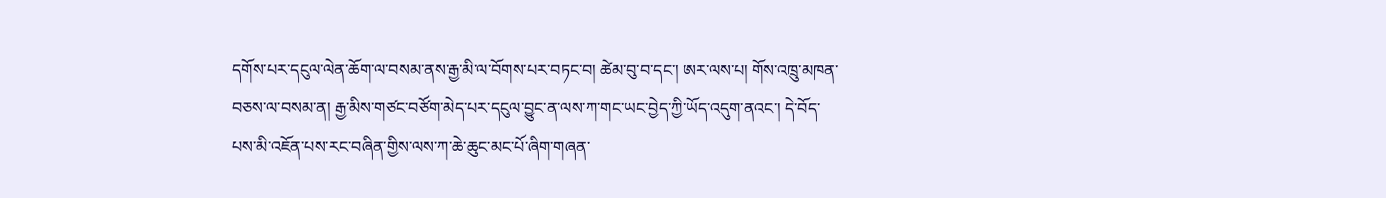དགོས་པར་དངུལ་ལེན་ཆོག་ལ་བསམ་ནས་རྒྱ་མི་ལ་བོགས་པར་བཏང་བ། ཚེམ་བུ་བ་དང་། ཨར་ལས་པ། གོས་འཁྲུ་མཁན་བཅས་ལ་བསམ་ན། རྒྱ་མིས་གཙང་བཙོག་མེད་པར་དངུལ་བྱུང་ན་ལས་ཀ་གང་ཡང་བྱེད་ཀྱི་ཡོད་འདུག་ནའང་། དེ་བོད་པས་མི་འཇོན་པས་རང་བཞིན་གྱིས་ལས་ཀ་ཆེ་ཆུང་མང་པོ་ཞིག་གཞན་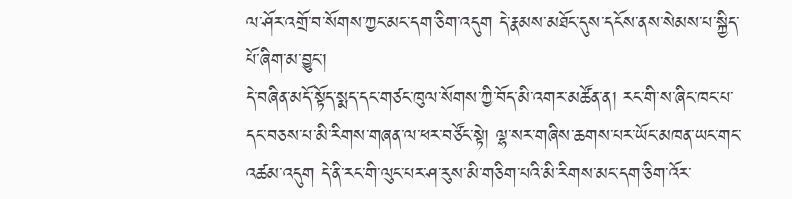ལ་ཤོར་འགྲོ་བ་སོགས་ཀྱང་མང་དག་ཅིག་འདུག དེ་རྣམས་མཐོང་དུས་དངོས་ནས་སེམས་པ་སྐྱིད་པོ་ཞིག་མ་བྱུང་།
དེ་བཞིན་མདོ་སྟོད་སྨད་དང་གཙང་ཁུལ་སོགས་ཀྱི་བོད་མི་འགར་མཚོན་ན། རང་གི་ས་ཞིང་ཁང་པ་དང་བཅས་པ་མི་རིགས་གཞན་ལ་ཕར་བཙོང་སྟེ། ལྷ་སར་གཞིས་ཆགས་པར་ཡོང་མཁན་ཡང་གང་འཚམ་འདུག དེ་ནི་རང་གི་ལུང་པར་ཤ་རུས་མི་གཅིག་པའི་མི་རིགས་མང་དག་ཅིག་འོར་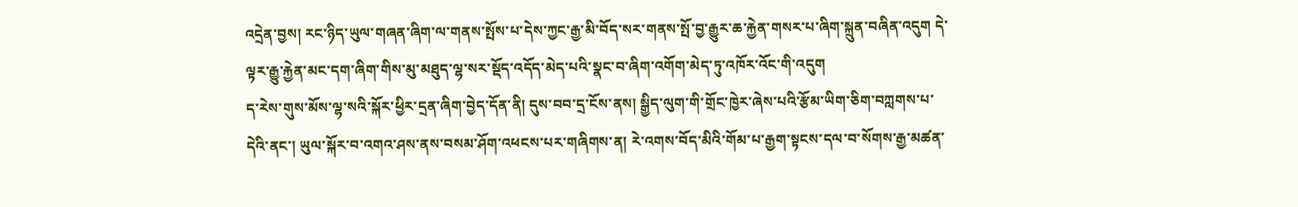འདྲེན་བྱས། རང་ཉིད་ཡུལ་གཞན་ཞིག་ལ་གནས་སྤོས་པ་དེས་ཀྱང་རྒྱ་མི་བོད་སར་གནས་སྤོ་བྱ་རྒྱུར་ཆ་རྐྱེན་གསར་པ་ཞིག་སྐྲུན་བཞིན་འདུག དེ་ལྟར་རྒྱུ་རྐྱེན་མང་དག་ཞིག་གིས་མུ་མཐུད་ལྷ་སར་སྡོད་འདོད་མེད་པའི་སྣང་བ་ཞིག་འགོག་མེད་ཏུ་འཁོར་འོང་གི་འདུག
ད་རེས་གུས་མོས་ལྷ་སའི་སྐོར་ཕྱིར་དྲན་ཞིག་བྱེད་དོན་ནི། དུས་བབ་དྲ་ངོས་ནས། སྒྱིད་ལུག་གི་གྲོང་ཁྱེར་ཞེས་པའི་རྩོམ་ཡིག་ཅིག་བཀླགས་པ་དེའི་ནང་། ཡུལ་སྐོར་བ་འགའ་ཤས་ནས་བསམ་ཤོག་འཕངས་པར་གཞིགས་ན། རེ་འགས་བོད་མིའི་གོམ་པ་རྒྱག་སྟངས་དལ་བ་སོགས་རྒྱ་མཚན་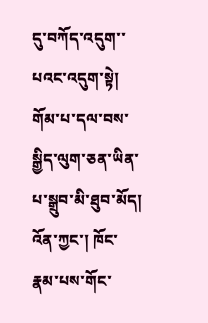དུ་བཀོད་འདུག་་པའང་འདུག་སྟེ། གོམ་པ་དལ་བས་སྒྱིད་ལུག་ཅན་ཡིན་པ་སྒྲུབ་མི་ཐུབ་མོད། འོན་ཀྱང་། ཁོང་རྣམ་པས་གོང་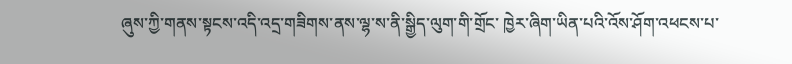ཞུས་ཀྱི་གནས་སྟངས་འདི་འདྲ་གཟིགས་ནས་ལྷ་ས་ནི་སྒྱིད་ལུག་གི་གྲོང་ ཁྱེར་ཞིག་ཡིན་པའི་འོས་ཤོག་འཕངས་པ་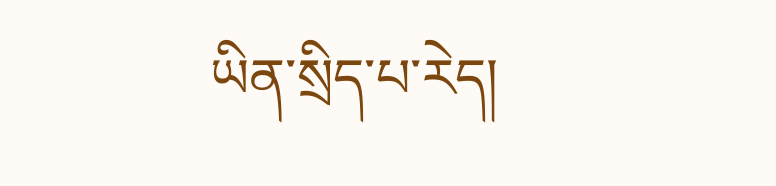ཡིན་སྲིད་པ་རེད།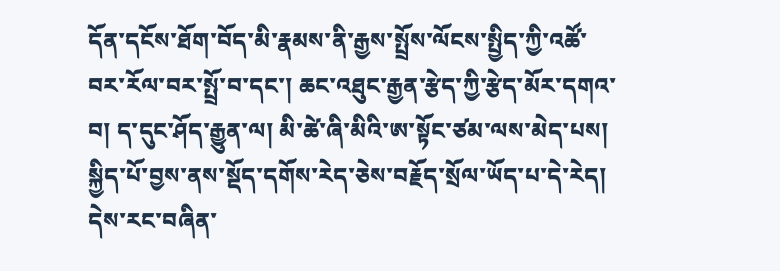དོན་དངོས་ཐོག་བོད་མི་རྣམས་ནི་རྒྱས་སྤྲོས་ལོངས་སྤྱིད་ཀྱི་འཚོ་བར་རོལ་བར་སྤྲོ་བ་དང་། ཆང་འཐུང་རྒྱན་རྩེད་ཀྱི་རྩེད་མོར་དགའ་བ། ད་དུང་ཤོད་རྒྱུན་ལ། མི་ཚེ་ཞི་མིའི་ཨ་སྟོང་ཙམ་ལས་མེད་པས། སྐྱིད་པོ་བྱས་ནས་སྡོད་དགོས་རེད་ཅེས་བརྗོད་སྲོལ་ཡོད་པ་དེ་རེད། དེས་རང་བཞིན་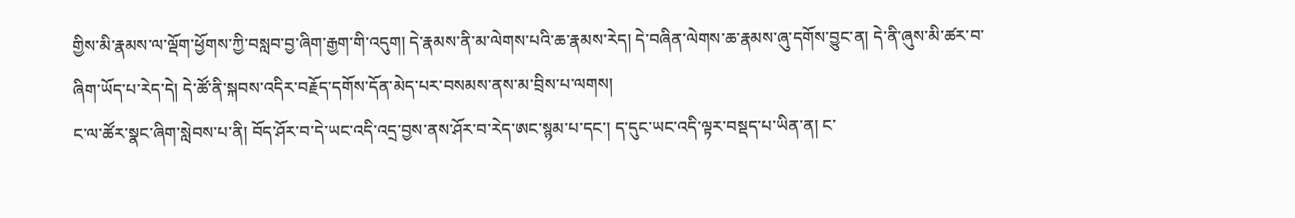གྱིས་མི་རྣམས་ལ་ལྡོག་ཕྱོགས་ཀྱི་བསླབ་བྱ་ཞིག་རྒྱག་གི་འདུག། དེ་རྣམས་ནི་མ་ལེགས་པའི་ཆ་རྣམས་རེད། དེ་བཞིན་ལེགས་ཆ་རྣམས་ཞུ་དགོས་བྱུང་ན། དེ་ནི་ཞུས་མི་ཚར་བ་ཞིག་ཡོད་པ་རེད་དེ། དེ་ཚོ་ནི་སྐབས་འདིར་བརྗོད་དགོས་དོན་མེད་པར་བསམས་ནས་མ་བྲིས་པ་ལགས།
ང་ལ་ཚོར་སྣང་ཞིག་སླེབས་པ་ནི། བོད་ཤོར་བ་དེ་ཡང་འདི་འདྲ་བྱས་ནས་ཤོར་བ་རེད་ཨང་སྙམ་པ་དང་། ད་དུང་ཡང་འདི་ལྟར་བསྡད་པ་ཡིན་ན། ང་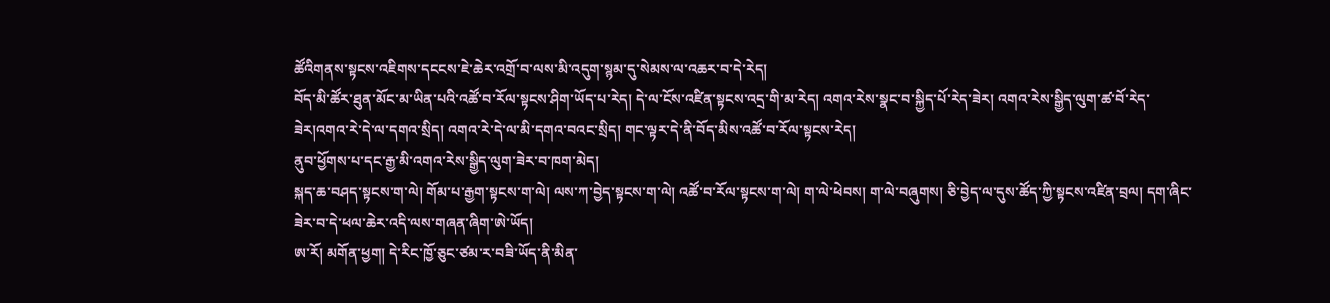ཚོའིགནས་སྟངས་འཇིགས་དངངས་ཇེ་ཆེར་འགྲོ་བ་ལས་མི་འདུག་སྙམ་དུ་སེམས་ལ་འཆར་བ་དེ་རེད།
བོད་མི་ཚོར་ཐུན་མོང་མ་ཡིན་པའི་འཚོ་བ་རོལ་སྟངས་ཤིག་ཡོད་པ་རེད། དེ་ལ་ངོས་འཛིན་སྟངས་འདྲ་གི་མ་རེད། འགའ་རེས་སྣང་བ་སྐྱིད་པོ་རེད་ཟེར། འགའ་རེས་སྒྱིད་ལུག་ཚ་བོ་རེད་ཟེར།འགའ་རེ་དེ་ལ་དགའ་སྲིད། འགའ་རེ་དེ་ལ་མི་དགའ་བའང་སྲིད། གང་ལྟར་དེ་ནི་བོད་མིས་འཚོ་བ་རོལ་སྟངས་རེད།
ནུབ་ཕྱོགས་པ་དང་རྒྱ་མི་འགའ་རེས་སྒྱིད་ལུག་ཟེར་བ་ཁག་མེད།
སྐད་ཆ་བཤད་སྟངས་ག་ལེ། གོམ་པ་རྒྱག་སྟངས་ག་ལེ། ལས་ཀ་བྱེད་སྟངས་ག་ལེ། འཚོ་བ་རོལ་སྟངས་ག་ལེ། ག་ལེ་ཕེབས། ག་ལེ་བཞུགས། ཅི་བྱེད་ལ་དུས་ཚོད་ཀྱི་སྟངས་འཛིན་བྲལ། དག་ཞིང་ཟེར་བ་དེ་ཕལ་ཆེར་འདི་ལས་གཞན་ཞིག་ཨེ་ཡོད།
ཨ་རོ། མགོན་ཕྱག། དེ་རིང་ཁྱོ་ཅུང་ཙམ་ར་བཟི་ཡོད་ནི་མིན་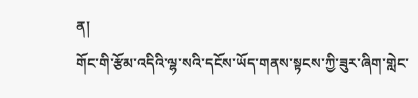ན།
གོང་གི་རྩོམ་འདིའི་ལྷ་སའི་དངོས་ཡོད་གནས་སྟངས་ཀྱི་ཟུར་ཞིག་གླེང་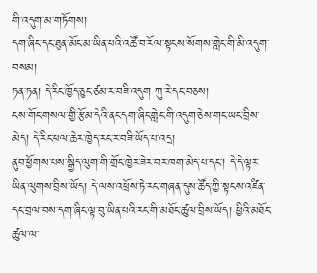གི་འདུག་མ་གཏོགས།
དག་ཞིང་དང་ཐུན་མོང་མ་ཡིན་པའི་འཚོ་བ་རོལ་སྟངས་སོགས་གླེང་གི་མི་འདུག་བསམ།
ཏན་ཏན། དེ་རིང་ཁྱོད་ཅུང་ཙམ་ར་བཟི་འདུག ཀུ་རེ་དང་བཅས།
ངས་གོང་གསལ་གྱི་རྩོམ་དེའི་ནང་དག་ཞིང་གླེང་གི་འདུག་ཅེས་གང་ཡང་བྲིས་མེད། དེ་རིང་ཕལ་ཆེར་ཁྱེད་རང་ར་བཟི་ཡོད་པ་འདྲ།
ནུབ་ཕྱོགས་པས་སྒྱིད་ལུག་གི་གྲོང་ཁྱེར་ཟེར་བར་ཁག་མེད་པ་དང་། དེ་དེ་ལྟར་ཡིན་ལུགས་བྲིས་ཡོད། དེ་ལས་འཕྲོས་ཏེ་རང་གཞན་དུས་ཚོད་ཀྱི་སྟངས་འཛིན་དང་བྲལ་བས་དག་ཞིང་ལྟ་བུ་ཡིན་པའི་རང་གི་མཐོང་ཚུལ་བྲིས་ཡོད། ཕྱིའི་མཐོང་ཚུལ་ལ་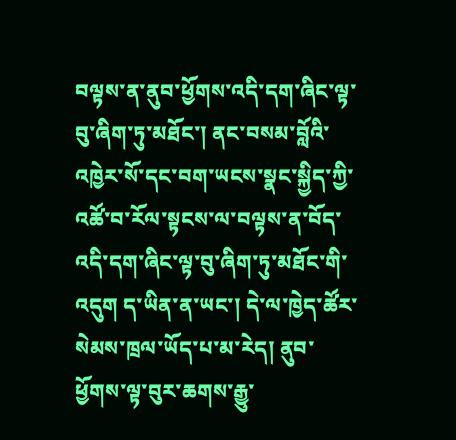བལྟས་ན་ནུབ་ཕྱོགས་འདི་དག་ཞིང་ལྟ་བུ་ཞིག་ཏུ་མཐོང་། ནང་བསམ་བློའི་འཁྱེར་སོ་དང་བག་ཡངས་སྣང་སྐྱིད་ཀྱི་འཚོ་བ་རོལ་སྟངས་ལ་བལྟས་ན་བོད་འདི་དག་ཞིང་ལྟ་བུ་ཞིག་ཏུ་མཐོང་གི་འདུག ད་ཡིན་ན་ཡང་། དེ་ལ་ཁྱེད་ཚོར་སེམས་ཁྲལ་ཡོད་པ་མ་རེད། ནུབ་ཕྱོགས་ལྟ་བུར་ཆགས་རྒྱུ་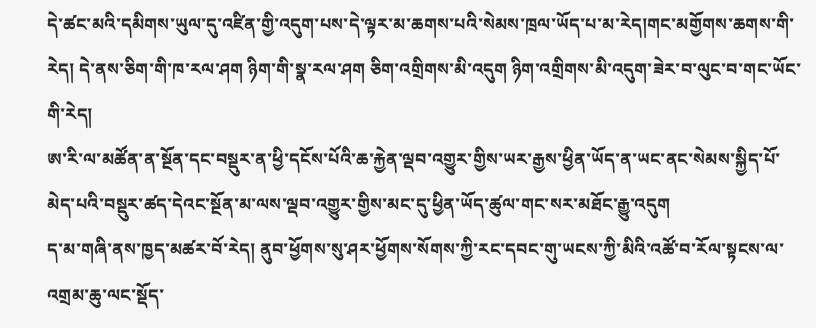དེ་ཚང་མའི་དམིགས་ཡུལ་དུ་འཛིན་གྱི་འདུག་པས་དེ་ལྟར་མ་ཆགས་པའི་སེམས་ཁྲལ་ཡོད་པ་མ་རེད།གང་མགྱོགས་ཆགས་གི་རེད། དེ་ནས་ཅིག་གི་ཁ་རལ་ཤག ཉིག་གི་སྣ་རལ་ཤག ཅིག་འགྲིགས་མི་འདུག ཉིག་འགྲིགས་མི་འདུག་ཟེར་བ་ལུང་བ་གང་ཡོང་གི་རེད།
ཨ་རི་ལ་མཚོན་ན་སྔོན་དང་བསྡུར་ན་ཕྱི་དངོས་པོའི་ཆ་རྐྱེན་ལྡབ་འགྱུར་གྱིས་ཡར་རྒྱས་ཕྱིན་ཡོད་ན་ཡང་ནང་སེམས་སྐྱིད་པོ་མེད་པའི་བསྡུར་ཚད་དེའང་སྔོན་མ་ལས་ལྡབ་འགྱུར་གྱིས་མང་དུ་ཕྱིན་ཡོད་ཚུལ་གང་སར་མཐོང་རྒྱུ་འདུག
ད་མ་གཞི་ནས་ཁྱད་མཚར་བོ་རེད། ནུབ་ཕྱོགས་སུ་ཤར་ཕྱོགས་སོགས་ཀྱི་རང་དབང་གུ་ཡངས་ཀྱི་མིའི་འཚོ་བ་རོལ་སྟངས་ལ་འགྲམ་ཆུ་ལང་སྡོད་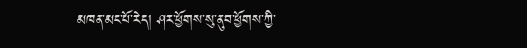མཁན་མང་པོ་རེད། ཤར་ཕྱོགས་སུ་ནུབ་ཕྱོགས་ཀྱི་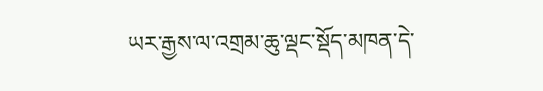ཡར་རྒྱས་ལ་འགྲམ་ཆུ་ལྡང་སྡོད་མཁན་དེ་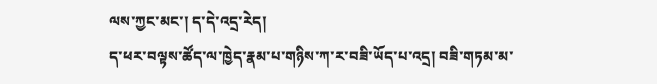ལས་ཀྱང་མང་། ད་དེ་འདྲ་རེད།
ད་ཕར་བལྟས་ཚོད་ལ་ཁྱེད་རྣམ་པ་གཉིས་ཀ་ར་བཟི་ཡོད་པ་འདྲ། བཟི་གཏམ་མ་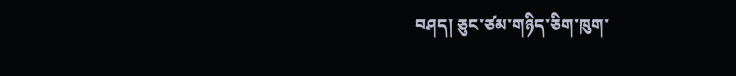བཤད། ཅུང་ཙམ་གཉིད་ཅིག་ཁུག་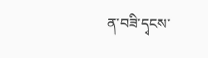ན་བཟི་དྭངས་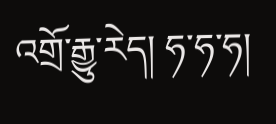འགྲོ་རྒྱུ་རེད། ཧ་ཧ་ཧ།